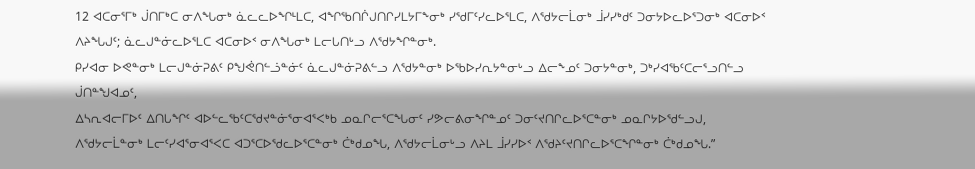12 ᐊᑕᓂᕐᒥᒃ ᒎᑎᒥᒃᑕ ᓂᐱᖓᓂᒃ ᓈᓚᓚᐅᖏᒻᒪᑕ, ᐊᖏᖃᑎᒌᒍᑎᒋᓯᒪᔭᒥᖕᓂᒃ ᓯᖁᒥᑦᓯᓚᐅᕐᒪᑕ, ᐱᖁᔭᓕᒫᓂᒃ ᒨᓯᓯᒃᑯᑦ ᑐᓂᔭᐅᓚᐅᕐᑐᓂᒃ ᐊᑕᓂᐅᑉ ᐱᔨᖓᒍᑦ; ᓈᓚᒍᓐᓃᓚᐅᕐᒪᑕ ᐊᑕᓂᐅᑉ ᓂᐱᖓᓂᒃ ᒪᓕᒐᑎᒡᓗ ᐱᖁᔭᖏᓐᓂᒃ.
ᑭᓯᐊᓂ ᐅᕙᓐᓂᒃ ᒪᓕᒍᓐᓃᕈᕕᑦ ᑭᖑᕚᑎᓪᓘᓐᓃᑦ ᓈᓚᒍᓐᓃᕈᕕᓪᓗ ᐱᖁᔭᓐᓂᒃ ᐅᖃᐅᓯᕆᔭᓐᓂᒡᓗ ᐃᓕᖕᓄᑦ ᑐᓂᔭᓐᓂᒃ, ᑐᒃᓯᐊᖃᑦᑕᓕᕐᓗᑎᓪᓗ ᒎᑎᓐᖑᐊᓄᑦ,
ᐃᓴᕆᐊᓕᒥᐅᑦ ᐃᑎᒐᖏᑦ ᐊᐅᓪᓚᖃᑦᑕᖁᔪᓐᓃᕐᓂᐊᕐᐸᒃᑲ ᓄᓇᒋᓕᕐᑕᖓᓂᑦ ᓯᕗᓕᕕᓂᖏᓐᓄᑦ ᑐᓂᑦᔪᑎᒋᓚᐅᕐᑕᓐᓂᒃ ᓄᓇᒋᔭᐅᖁᓪᓗᒍ, ᐱᖁᔭᓕᒫᓐᓂᒃ ᒪᓕᑦᓯᐊᕐᓂᐊᕐᐸᑕ ᐊᑐᕐᑕᐅᖁᓚᐅᕐᑕᓐᓂᒃ ᑖᒃᑯᓄᖓ, ᐱᖁᔭᓕᒫᓂᒡᓗ ᐱᔨᒪ ᒨᓯᓯᐅᑉ ᐱᖁᔨᑦᔪᑎᒋᓚᐅᕐᑕᖏᓐᓂᒃ ᑖᒃᑯᓄᖓ.”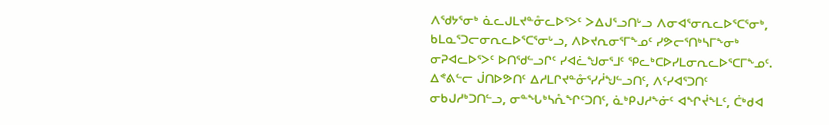ᐱᖁᔭᕐᓂᒃ ᓈᓚᒍᒪᔪᓐᓁᓚᐅᕐᐳᑦ ᐳᐃᒍᕐᓗᑎᒡᓗ ᐱᓂᐊᕐᓂᕆᓚᐅᕐᑕᕐᓂᒃ, ᑲᒪᓇᕐᑐᓕᓂᕆᓚᐅᕐᑕᕐᓂᒡᓗ, ᐱᐅᔪᕆᓂᕐᒥᖕᓄᑦ ᓯᕗᓕᕐᑎᒃᓴᒥᖕᓂᒃ ᓂᕈᐊᓚᐅᕐᐳᑦ ᐅᑎᖁᓪᓗᒋᑦ ᓯᐊᓛᖑᓂᕐᒧᑦ ᕿᓚᒃᑕᐅᓯᒪᓂᕆᓚᐅᕐᑕᒥᖕᓄᑦ. ᐃᕝᕕᓪᓕ ᒎᑎᐅᕗᑎᑦ ᐃᓱᒪᒋᔪᓐᓁᕐᓯᓲᖑᓪᓗᑎᑦ, ᐱᑦᓯᐊᕐᑐᑎᑦ ᓂᑲᒍᓱᒃᑐᑎᓪᓗ, ᓂᓐᖓᒃᓴᕅᖏᑦᑐᑎᑦ, ᓈᒃᑭᒍᓱᖕᓃᑦ ᐊᖏᔫᖕᒪᑦ, ᑖᒃᑯᐊ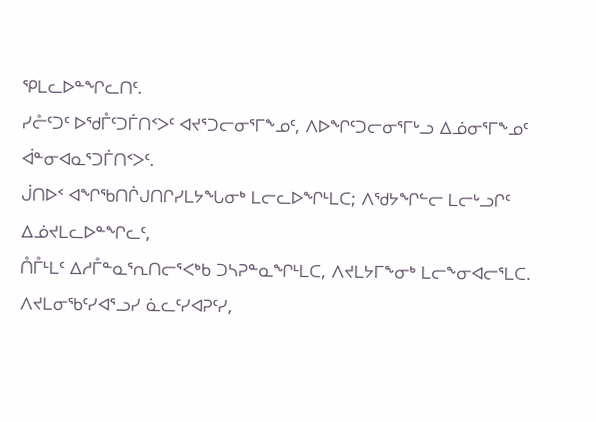ᕿᒪᓚᐅᓐᖏᓚᑎᑦ.
ᓯᓔᑦᑐᑦ ᐅᖁᒤᑦᑐᒦᑎᑉᐳᑦ ᐊᔪᕐᑐᓕᓂᕐᒥᖕᓄᑦ, ᐱᐅᖏᑦᑐᓕᓂᕐᒥᒡᓗ ᐃᓅᓂᕐᒥᖕᓄᑦ ᐋᓐᓂᐊᓇᕐᑐᒦᑎᑉᐳᑦ.
ᒎᑎᐅᑉ ᐊᖏᖃᑎᒌᒍᑎᒋᓯᒪᔭᖓᓂᒃ ᒪᓕᓚᐅᖏᒻᒪᑕ; ᐱᖁᔭᖏᓪᓕ ᒪᓕᒡᓗᒋᑦ ᐃᓅᔪᒪᓚᐅᓐᖏᓚᑦ,
ᑍᒤᒻᒪᑦ ᐃᓱᒤᓐᓇᕐᕆᑎᓕᕐᐸᒃᑲ ᑐᓴᕈᓐᓇᖏᒻᒪᑕ, ᐱᔪᒪᔭᒥᖕᓂᒃ ᒪᓕᖕᓂᐊᓕᕐᒪᑕ.
ᐱᔪᒪᓂᖃᑦᓯᐊᕐᓗᓯ ᓈᓚᑦᓯᐊᕈᑦᓯ,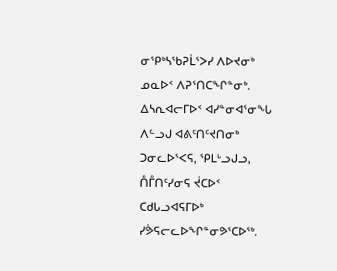ᓂᕿᒃᓴᖃᕈᒫᕐᐳᓯ ᐱᐅᔪᓂᒃ ᓄᓇᐅᑉ ᐱᕈᕐᑎᑕᖏᓐᓂᒃ.
ᐃᓴᕆᐊᓕᒥᐅᑉ ᐊᓯᓐᓂᐊᕐᓂᖓ ᐱᓪᓗᒍ ᐊᕕᑦᑎᑦᔪᑎᓂᒃ ᑐᓂᓚᐅᕐᐸᕋ, ᕿᒪᒡᓗᒍᓗ, ᑍᒤᑎᑦᓯᓂᕋ ᔫᑕᐅᑉ ᑕᑯᒐᓗᐊᕋᒥᐅᒃ ᓯᕘᕋᓕᓚᐅᖏᓐᓂᕗᕐᑕᐅᖅ.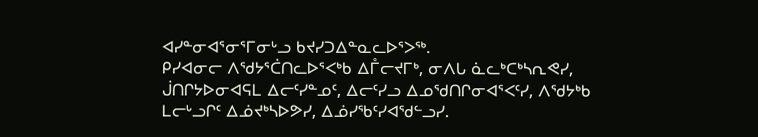ᐊᓯᓐᓂᐊᕐᓂᕐᒥᓂᒡᓗ ᑲᔪᓯᑐᐃᓐᓇᓚᐅᕐᐳᖅ.
ᑭᓯᐊᓂᓕ ᐱᖁᔭᕐᑖᑎᓚᐅᕐᐸᒃᑲ ᐃᒤᓕᔪᒥᒃ, ᓂᐱᒐ ᓈᓚᒃᑕᒃᓴᕆᕙᓯ, ᒎᑎᒋᔭᐅᓂᐊᕋᒪ ᐃᓕᑦᓯᓐᓄᑦ, ᐃᓕᑦᓯᓗ ᐃᓄᖁᑎᒋᓂᐊᕐᐸᑦᓯ, ᐱᖁᔭᒃᑲ ᒪᓕᒡᓗᒋᑦ ᐃᓅᔪᒃᓴᐅᕗᓯ, ᐃᓅᓯᖃᑦᓯᐊᖁᓪᓗᓯ.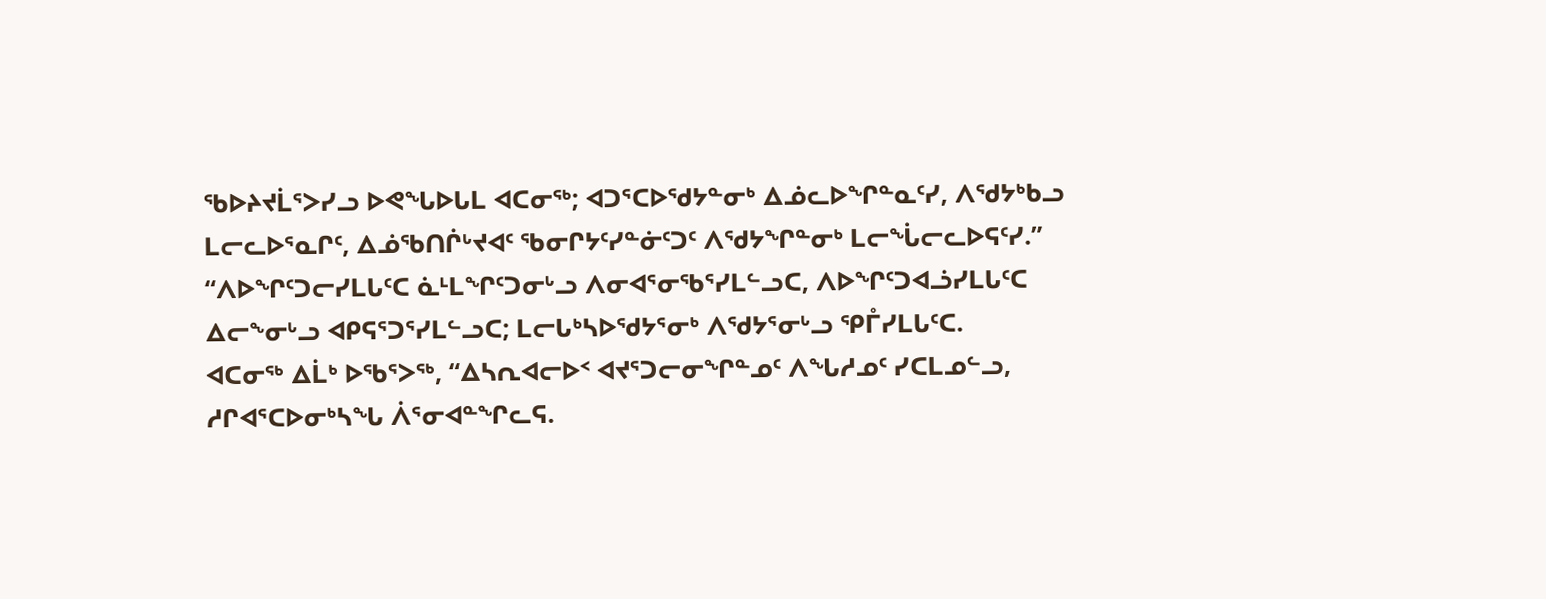ᖃᐅᔨᔪᒫᕐᐳᓯᓗ ᐅᕙᖓᐅᒐᒪ ᐊᑕᓂᖅ; ᐊᑐᕐᑕᐅᖁᔭᓐᓂᒃ ᐃᓅᓚᐅᖏᓐᓇᑦᓯ, ᐱᖁᔭᒃᑲᓗ ᒪᓕᓚᐅᕐᓇᒋᑦ, ᐃᓅᖃᑎᒌᒡᔪᐊᑦ ᖃᓂᒋᔭᑦᓯᓐᓃᑦᑐᑦ ᐱᖁᔭᖏᓐᓂᒃ ᒪᓕᖔᓕᓚᐅᕋᑦᓯ.”
“ᐱᐅᖏᑦᑐᓕᓯᒪᒐᑦᑕ ᓈᒻᒪᖏᑦᑐᓂᒡᓗ ᐱᓂᐊᕐᓂᖃᕐᓯᒪᓪᓗᑕ, ᐱᐅᖏᑦᑐᐊᓘᓯᒪᒐᑦᑕ ᐃᓕᖕᓂᒡᓗ ᐊᑭᕋᕐᑐᕐᓯᒪᓪᓗᑕ; ᒪᓕᒐᒃᓴᐅᖁᔭᕐᓂᒃ ᐱᖁᔭᕐᓂᒡᓗ ᕿᒤᓯᒪᒐᑦᑕ.
ᐊᑕᓂᖅ ᐃᒫᒃ ᐅᖃᕐᐳᖅ, “ᐃᓴᕆᐊᓕᐅᑉ ᐊᔪᕐᑐᓕᓂᖏᓐᓄᑦ ᐱᖓᓱᓄᑦ ᓯᑕᒪᓄᓪᓗ, ᓱᒋᐊᕐᑕᐅᓂᒃᓴᖓ ᐲᕐᓂᐊᓐᖏᓚᕋ.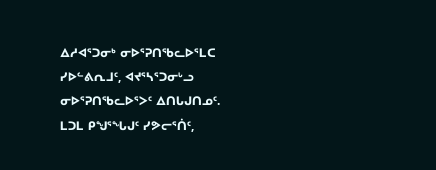ᐃᓱᐊᕐᑐᓂᒃ ᓂᐅᕐᕈᑎᖃᓚᐅᕐᒪᑕ ᓯᐅᓪᕕᕆᒧᑦ, ᐊᔪᕐᓴᕐᑐᓂᒡᓗ ᓂᐅᕐᕈᑎᖃᓚᐅᕐᐳᑦ ᐃᑎᒐᒍᑎᓄᑦ.
ᒪᑐᒪ ᑭᖑᕐᖓᒍᑦ ᓯᕗᓕᕐᑏᑦ,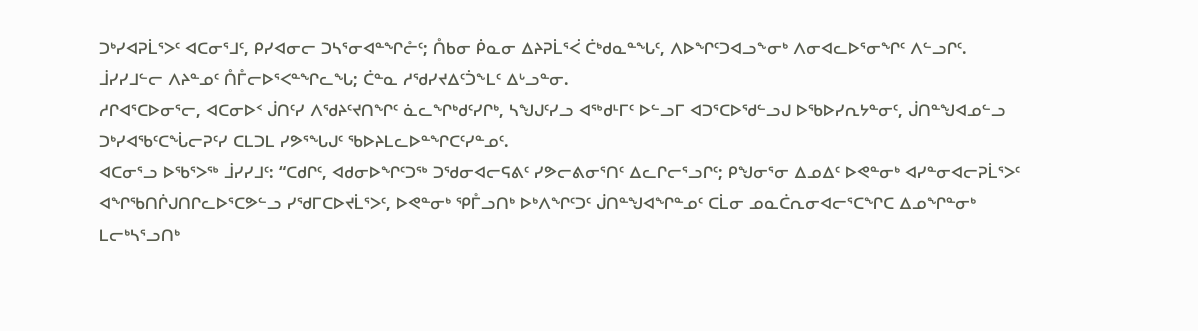ᑐᒃᓯᐊᕈᒫᕐᐳᑦ ᐊᑕᓂᕐᒧᑦ, ᑭᓯᐊᓂᓕ ᑐᓴᕐᓂᐊᓐᖏᓔᑦ; ᑍᑲᓂ ᑮᓇᓂ ᐃᔨᕈᒫᕐᐹ ᑖᒃᑯᓇᓐᖓᑦ, ᐱᐅᖏᑦᑐᐊᓗᖕᓂᒃ ᐱᓂᐊᓚᐅᕐᓂᖏᑦ ᐱᓪᓗᒋᑦ.
ᒨᓯᓯᒧᓪᓕ ᐱᔨᓐᓄᑦ ᑍᒤᓕᐅᕐᐸᓐᖏᓚᖓ; ᑖᓐᓇ ᓱᖁᓯᔪᐃᑦᑑᖕᒪᑦ ᐃᒡᓗᓐᓂ.
ᓱᒋᐊᕐᑕᐅᓂᕐᓕ, ᐊᑕᓂᐅᑉ ᒎᑎᑦᓯ ᐱᖁᔨᑦᔪᑎᖏᑦ ᓈᓚᖏᒃᑯᑦᓯᒋᒃ, ᓴᖑᒍᑦᓯᓗ ᐊᖅᑯᒻᒥᑦ ᐅᓪᓗᒥ ᐊᑐᕐᑕᐅᖁᓪᓗᒍ ᐅᖃᐅᓯᕆᔭᓐᓂᑦ, ᒎᑎᓐᖑᐊᓄᓪᓗ ᑐᒃᓯᐊᖃᑦᑕᖔᓕᕈᑦᓯ ᑕᒪᑐᒪ ᓯᕗᕐᖓᒍᑦ ᖃᐅᔨᒪᓚᐅᓐᖏᑕᑦᓯᓐᓄᑦ.
ᐊᑕᓂᕐᓗ ᐅᖃᕐᐳᖅ ᒨᓯᓯᒧᑦ: “ᑕᑯᒋᑦ, ᐊᑯᓂᐅᖏᑦᑐᖅ ᑐᖁᓂᐊᓕᕋᕕᑦ ᓯᕗᓕᕕᓂᕐᑎᑦ ᐃᓚᒋᓕᕐᓗᒋᑦ; ᑭᖑᓂᕐᓂ ᐃᓄᐃᑦ ᐅᕙᓐᓂᒃ ᐊᓯᓐᓂᐊᓕᕈᒫᕐᐳᑦ ᐊᖏᖃᑎᒌᒍᑎᒋᓚᐅᕐᑕᕗᓪᓗ ᓯᖁᒥᑕᐅᔪᒫᕐᐳᑦ, ᐅᕙᓐᓂᒃ ᕿᒤᓗᑎᒃ ᐅᒃᐱᖏᑦᑐᑦ ᒎᑎᓐᖑᐊᖏᓐᓄᑦ ᑕᒫᓂ ᓄᓇᑖᕆᓂᐊᓕᕐᑕᖏᑕ ᐃᓄᖏᓐᓂᒃ ᒪᓕᒃᓴᕐᓗᑎᒃ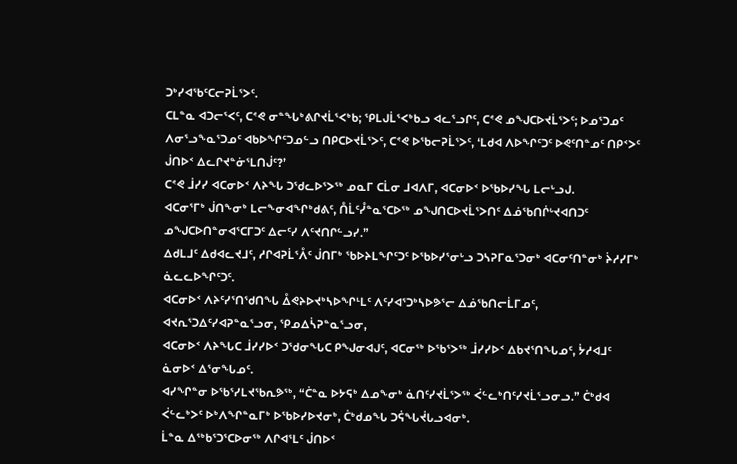ᑐᒃᓯᐊᖃᑦᑕᓕᕈᒫᕐᐳᑦ.
ᑕᒪᓐᓇ ᐊᑐᓕᕐᐸᑦ, ᑕᕝᕙ ᓂᓐᖓᒃᕕᒋᔪᒫᕐᐸᒃᑲ; ᕿᒪᒍᒫᕐᐸᒃᑲᓗ ᐊᓚᕐᓗᒋᑦ, ᑕᕝᕙ ᓄᖑᑕᐅᔪᒫᕐᐳᑦ; ᐅᓄᕐᑐᓄᑦ ᐱᓂᕐᓗᖕᓇᕐᑐᓄᑦ ᐊᑲᐅᖏᑦᑐᓄᓪᓗ ᑎᑭᑕᐅᔪᒫᕐᐳᑦ, ᑕᕝᕙ ᐅᖃᓕᕈᒫᕐᐳᑦ, ‘ᒪᑯᐊ ᐱᐅᖏᑦᑐᑦ ᐅᕙᑦᑎᓐᓄᑦ ᑎᑭᑉᐳᑦ ᒎᑎᐅᑉ ᐃᓚᒋᔪᓐᓃᕐᒪᑎᒎᑦ?’
ᑕᕝᕙ ᒨᓯᓯ ᐊᑕᓂᐅᑉ ᐱᔨᖓ ᑐᖁᓚᐅᕐᐳᖅ ᓄᓇᒥ ᑕᒫᓂ ᒧᐊᐱᒥ, ᐊᑕᓂᐅᑉ ᐅᖃᐅᓯᖓ ᒪᓕᒡᓗᒍ.
ᐊᑕᓂᕐᒥᒃ ᒎᑎᖕᓂᒃ ᒪᓕᖕᓂᐊᖏᒃᑯᕕᑦ, ᑍᒫᑦᓮᓐᓇᕐᑕᐅᖅ ᓄᖑᑎᑕᐅᔪᒫᕐᐳᑎᑦ ᐃᓅᖃᑎᒌᒡᔪᐊᑎᑐᑦ ᓄᖑᑕᐅᑎᓐᓂᐊᕐᑕᒥᑐᑦ ᐃᓕᑦᓯ ᐱᑦᔪᑎᒋᓪᓗᓯ.”
ᐃᑯᒪᒧᑦ ᐃᑯᐊᓚᔪᒧᑦ, ᓱᒋᐊᕈᒫᕐᐰᑦ ᒎᑎᒥᒃ ᖃᐅᔨᒪᖏᑦᑐᑦ ᐅᖃᐅᓯᕐᓂᒡᓗ ᑐᓴᕈᒥᓇᕐᑐᓂᒃ ᐊᑕᓂᑦᑎᓐᓂᒃ ᔩᓱᓯᒥᒃ ᓈᓚᓚᐅᖏᑦᑐᑦ.
ᐊᑕᓂᐅᑉ ᐱᔨᑦᓯᕐᑎᖁᑎᖓ ᐂᕙᔨᐅᔪᒃᓴᐅᖏᒻᒪᑦ ᐱᑦᓯᐊᕐᑐᒃᓴᐅᕗᕐᓕ ᐃᓅᖃᑎᓕᒫᒥᓄᑦ, ᐊᔪᕆᕐᑐᐃᑦᓯᐊᕈᓐᓇᕐᓗᓂ, ᕿᓄᐃᓵᕈᓐᓇᕐᓗᓂ,
ᐊᑕᓂᐅᑉ ᐱᔨᖓᑕ ᒨᓯᓯᐅᑉ ᑐᖁᓂᖓᑕ ᑭᖑᓂᐊᒍᑦ, ᐊᑕᓂᖅ ᐅᖃᕐᐳᖅ ᒨᓯᓯᐅᑉ ᐃᑲᔪᕐᑎᖓᓄᑦ, ᔮᓱᐊᒧᑦ ᓈᓂᐅᑉ ᐃᕐᓂᖓᓄᑦ.
ᐊᓯᖏᓐᓂ ᐅᖃᕐᓯᒪᔪᖃᕆᕗᖅ, “ᑖᓐᓇ ᐅᔭᕋᒃ ᐃᓄᖕᓂᒃ ᓈᑎᑦᓯᔪᒫᕐᐳᖅ ᐹᓪᓚᒃᑎᑦᓯᔪᒫᕐᓗᓂᓗ.” ᑖᒃᑯᐊ ᐹᓪᓚᒃᐳᑦ ᐅᒃᐱᖏᓐᓇᒥᒃ ᐅᖃᐅᓯᐅᔪᓂᒃ, ᑖᒃᑯᓄᖓ ᑐᕌᖓᔫᒐᓗᐊᓂᒃ.
ᒫᓐᓇ ᐃᖅᑲᕐᑐᕐᑕᐅᓂᖅ ᐱᒋᐊᕐᒪᑦ ᒎᑎᐅᑉ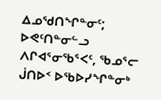ᐃᓄᖁᑎᖏᓐᓂᑦ; ᐅᕙᑦᑎᓐᓂᓪᓗ ᐱᒋᐊᕐᓂᖃᕐᐸᑦ, ᖃᓄᕐᓕ ᒎᑎᐅᑉ ᐅᖃᐅᓯᖏᓐᓂᒃ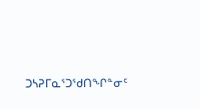ᑐᓴᕈᒥᓇᕐᑐᖁᑎᖏᓐᓂᑦ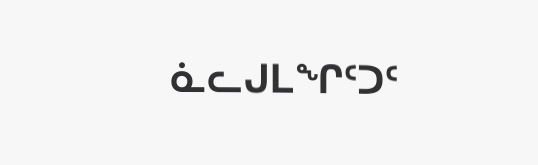ᓈᓚᒍᒪᖏᑦᑐᑦ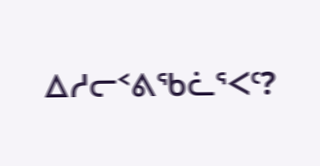ᐃᓱᓕᑉᕕᖃᓛᕐᐸᑦ?